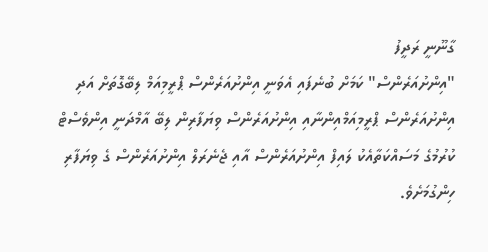ގާނޫނީ ރަދީފު
"އިންށުއަރެންސް" ކަމަށް ބުނެފައި އެވަނީ އިންށުއަރެންސް ޕްރީމިއަމް ލިބޭގޮތަށް އަދި އިންށުއަރެންސް ޕްރީމިއަމްއިންނާއި އިންށުއަރެންސް ވިޔަފާރިން ލިބޭ އާމްދަނީ އިންވެސްޓް ކުރުމުގެ މަސައްކަތާއެކު ލައިފް އިންށުއަރެންސް އާއި ޖެނެރަލް އިންށުއަރެންސް ގެ ވިޔަފާރި ހިންގުމަށެވެ.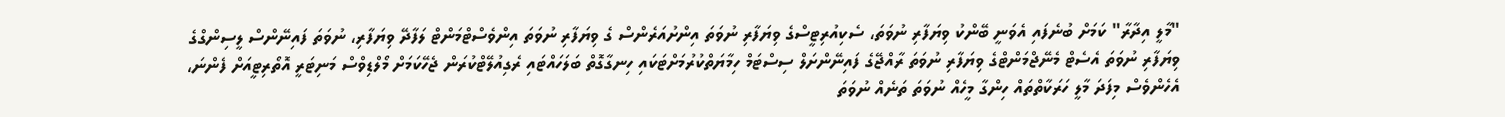"މާލީ އިދާރާ" ކަމަށް ބުނެފައި އެވަނީ ބޭންކު ވިޔަފާރި ނުވަތަ، ސެކިއުރިޓީސްގެ ވިޔަފާރި ނުވަތަ އިންށުއަރެންސް ގެ ވިޔަފާރި ނުވަތަ އިންވެސްޓްމަންޓް ލަފާދޭ ވިޔަފާރި، ނުވަތަ ފައިނޭންސް ލީސިންގްގެ ވިޔަފާރި ނުވަތަ އެސެޓް މެނޭޖްމަންޓްގެ ވިޔަފާރި ނުވަތަ ރާއްޖޭގެ ފައިނޭންށަލް ސިސްޓަމް ހިމާޔަތްކުރުމަށްޓަކައި ހިނގާގޮތް ބަލަހައްޓައި ރެގިއުލޭޓްކުރަން ޖެހޭކަމަށް މޯލްޑިވްސް މަނިޓަރީ އޮތޯރިޓީއަށް ފެންނަ، އެހެންވެސް މިފަދަ މާލީ ހަރަކާތްތައް ހިންގާ މީހެއް ނުވަތަ ތަނެއް ނުވަތަ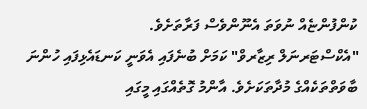ކުންފުންޏެއް ނުވަތަ އެނޫންވެސް ފަރާތަށެވެ.
"އެކްސްޓަރނަލް ރިޒާރވް" ކަމަށް ބުނެފައި އެވަނީ ކަނޑައެޅިފައި ހުންނަ ބާވަތްތަކެއްގެ މުދާތަކަށެވެ. އާންމު ގޮތެއްގައި މީގައި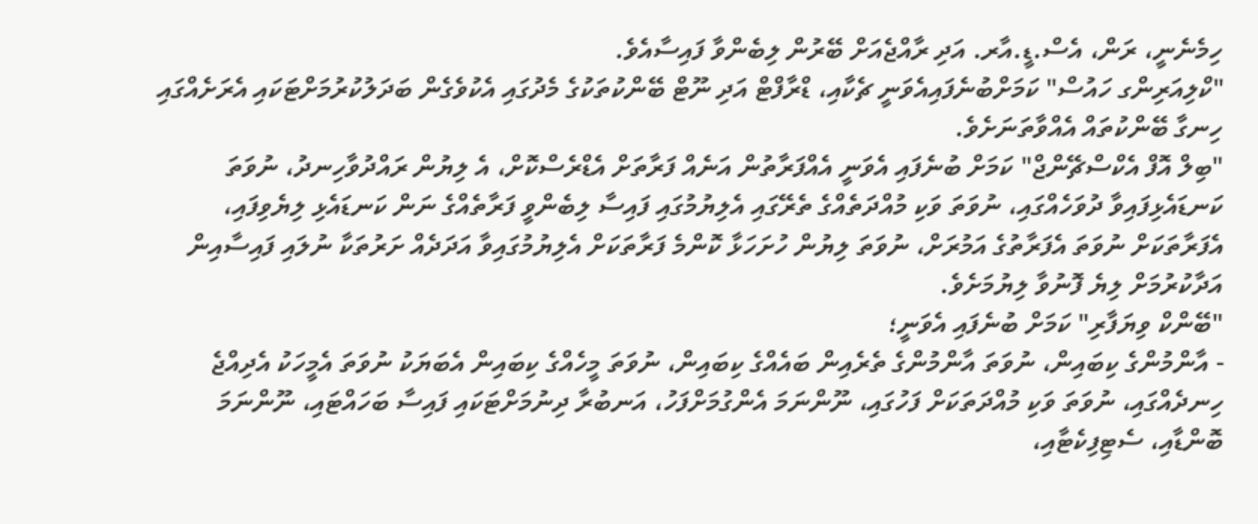ހިމެނެނީ، ރަން، އެސް.ޑީ.އާރ. އަދި ރާއްޖެއަށް ބޭރުން ލިބެންވާ ފައިސާއެވެ.
"ކްލިއަރިންގ ހައުސް" ކަމަށްބުނެފައިއެވަނީ ޗެކާއި، ޑްރާފްޓް އަދި ނޫޓް ބޭންކުތަކުގެ މެދުގައި އެކުވެގެން ބަދަލުކުރުމަށްޓަކައި އެރަށެއްގައި ހިނގާ ބޭންކުތައް އެއްވާތަނަށެވެ.
"ބިލް އޮފް އެކްސްޗޭންޖް" ކަމަށް ބުނެފައި އެވަނީ އެއްފަރާތުން އަނެއް ފަރާތަށް އެޑްރެސްކޮށް، އެ ލިޔުން ރައްދުވާހިނދު، ނުވަތަ ކަނޑައެޅިފައިވާ ދުވަހެއްގައި، ނުވަތަ ވަކި މުއްދަތެއްގެ ތެރޭގައި އެލިޔުމުގައި ފައިސާ ލިބެންވީ ފަރާތެއްގެ ނަން ކަނޑައެޅި ލިޔެވިފައި، އެފަރާތަކަށް ނުވަތަ އެފަރާތުގެ އަމުރަށް، ނުވަތަ ލިޔުން ހުށަހަޅާ ކޮންމެ ފަރާތަކަށް އެލިޔުމުގައިވާ އަދަދެއް ށަރުތަކާ ނުލައި ފައިސާއިން އަދާކުރުމަށް ލިޔެ ފޮނުވާ ލިޔުމަށެވެ.
"ބޭންކް ވިޔަފާރި" ކަމަށް ބުނެފައި އެވަނީ؛
- އާންމުންގެ ކިބައިން، ނުވަތަ އާންމުންގެ ތެރެއިން ބައެއްގެ ކިބައިން، ނުވަތަ މީހެއްގެ ކިބައިން އެބަޔަކު ނުވަތަ އެމީހަކު އެދިއްޖެ ހިނދެއްގައި، ނުވަތަ ވަކި މުއްދަތަކަށް ފަހުގައި، ނޫންނަމަ އެންގުމަށްފަހު، އަނބުރާ ދިނުމަށްޓަކައި ފައިސާ ބަހައްޓައި، ނޫންނަމަ ބޮންޑާއި، ސެޓިފިކެޓާއި،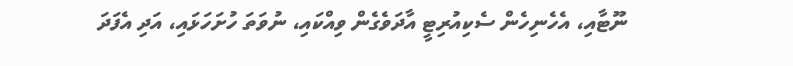ނޫޓާއި، އެހެނިހެން ސެކިއުރިޓީ އާދަވެގެން ވިއްކައި، ނުވަތަ ހުށަހަޅައި، އަދި އެފަދަ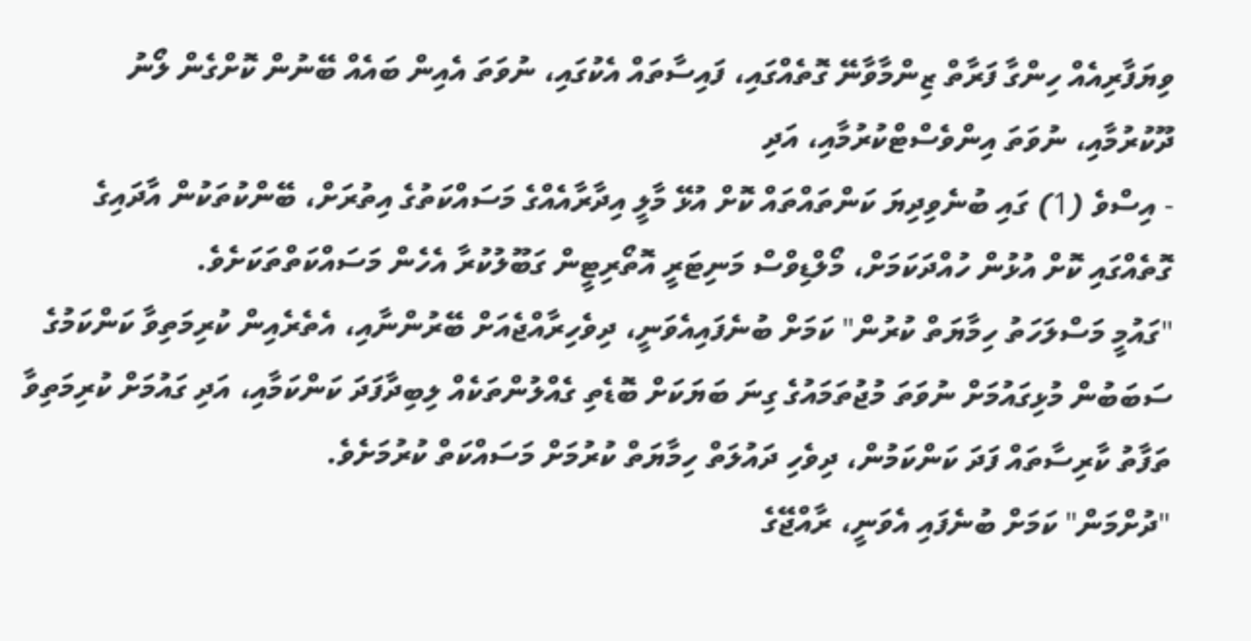ވިޔަފާރިއެއް ހިންގާ ފަރާތް ޒިންމާވާނޭ ގޮތެއްގައި، ފައިސާތައް އެކުގައި، ނުވަތަ އެއިން ބައެއް ބޭނުން ކޮށްގެން ލޯނު ދޫކުރުމާއި، ނުވަތަ އިންވެސްޓްކުރުމާއި، އަދި
- އިސްވެ (1) ގައި ބުނެވިދިޔަ ކަންތައްތައް ކޮށް އުޅޭ މާލީ އިދާރާއެއްގެ މަސައްކަތުގެ އިތުރަށް، ބޭންކުތަކުން އާދައިގެ ގޮތެއްގައި ކޮށް އުޅުން ހުއްދަކަމަށް، މޯލްޑިވްސް މަނިޓަރީ އޮތޯރިޓީން ގަބޫލުކުރާ އެހެން މަސައްކަތްތަކަށެވެ.
"ގައުމީ މަސްލަހަތު ހިމާޔަތް ކުރުން" ކަމަށް ބުނެފައިއެވަނީ، ދިވެހިރާއްޖެއަށް ބޭރުންނާއި، އެތެރެއިން ކުރިމަތިވާ ކަންކަމުގެ ސަބަބުން މުޅިގައުމަށް ނުވަތަ މުޖުތަމައުގެ ގިނަ ބަޔަކަށް ބޮޑެތި ގެއްލުންތަކެއް ލިބިދާފަދަ ކަންކަމާއި، އަދި ގައުމަށް ކުރިމަތިވާ ތަފާތު ކާރިސާތައް ފަދަ ކަންކަމުން، ދިވެހި ދައުލަތް ހިމާޔަތް ކުރުމަށް މަސައްކަތް ކުރުމަށެވެ.
"ދުށްމަން" ކަމަށް ބުނެފައި އެވަނީ، ރާއްޖޭގެ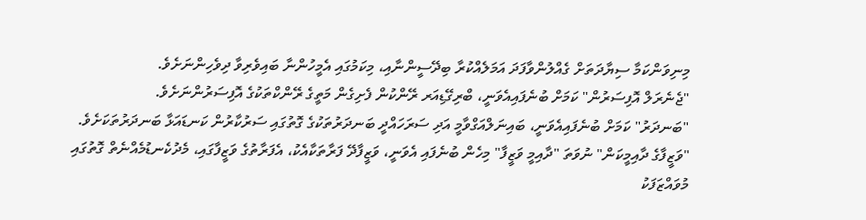މިނިވަންކަމާ ސިޔާދަތަށް ގެއްލުންވާފަދަ އަމަލެއްކުރާ ބިދޭސީންނާއި، މިކަމުގައި އެމީހުންނާ ބައިވެރިވާ ދިވެހިންނަށެވެ.
"ޖެނެރަލް އޮފިސަރުން" ކަމަށް ބުނެފައިއެވަނީ، ބްރިގޭޑިއަރ ރޭންކުން ފެށިގެން މަތީގެ ރޭންކްތަކުގެ އޮފިސަރުންނަށެވެ.
"ބަނދަރު" ކަމަށް ބުނެފައިއެވަނީ، ބައިނަލްއަގްވާމީ އަދި ސަރަހައްދީ ބަނދަރުތަކުގެ ގޮތުގައި ސަރުކާރުން ކަނޑައަޅާ ބަނދަރުތަކަށެވެ.
"ވަޒީފާގެ ދާއިމީކަން" ނުވަތަ "ދާއިމީ ވަޒީފާ" މިހެން ބުނެފައި އެވަނީ، ވަޒީފާދޭ ފަރާތަކާއެކު، އެފަރާތުގެ ވަޒީފާގައި، މެދުކެނޑުމެއްނެތް ގޮތުގައި މުވައްޒަފަކު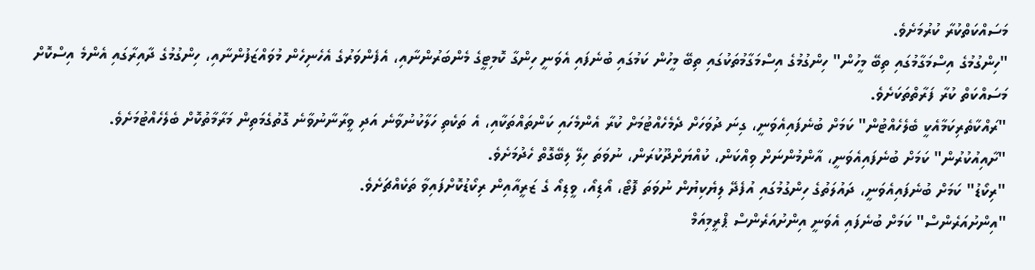މަސައްކަތްކުރާ ކުރުމަށެވެ.
"ހިންގުމުގެ އިސްމަގާމުގައި ތިބޭ މީހުން" ހިންގުމުގެ އިސްމަގާމުތަކުގައި ތިބޭ މީހުން ކަމުގައި ބުނެފައި އެވަނީ ހިންގާ ކޮމިޓީގެ މެންބަރުންނާއި، އެފެންވަރުގެ އެހެނިހެން މުވައްޒަފުންނާއި، ހިންގުމުގެ ދާއިރާގައި އެންމެ އިސްކޮށް މަސައްކަތް ކުރާ ފަރާތްތަކަށެވެ.
"ރައްކާތެރިކަމާއެކީ ބެލެހެއްޓުން" ކަމަށް ބުނެފައިއެވަނީ، ގިނަ ދުވަހަށް ދެމެހެއްޓުމަށް ކުރާ އެންމެހައި ކަންތައްތަކާއި، އެ ތަކެތި ހަލާކުނުވާނެ އަދި ވީރާނާނުވާނެ ގޮތުގެމަތިން މަރާމާތުކޮށް ބެލެހެއްޓުމަށެވެ.
"ށާއިއުކުރުން" ކަމަށް ބުނެފައިއެވަނީ، އާންމުންނަށް ވިއްކަން، ކުއްޔަށްދޫކުރަން، ނުވަތަ ހިލޭ ލިބޭގޮތް ހެދުމަށެވެ.
"ރިކޯޑު" ކަމަށް ބުނެފައިއެވަނީ، ދައުލަތުގެ ހިންގުމުގައި އުފެދޭ ލިޔެކިޔުން ނުވަތަ ފޮޓޯ، އޯޑިއޯ، ވީޑިއޯ ގެ ޒަރީއާއިން ރިކޯޑުކޮށްފައިވާ ތަކެއްޗަށެވެ.
"އިންށުއަރެންސް" ކަމަށް ބުނެފައި އެވަނީ އިންށުއަރެންސް ޕްރީމިއަމް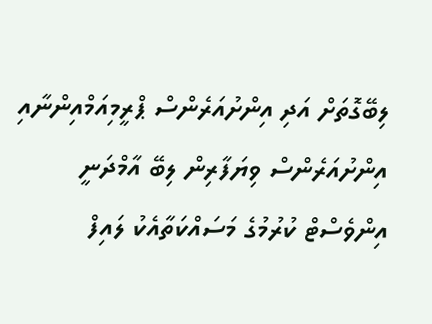ލިބޭގޮތަށް އަދި އިންށުއަރެންސް ޕްރީމިއަމްއިންނާއި އިންށުއަރެންސް ވިޔަފާރިން ލިބޭ އާމްދަނީ އިންވެސްޓް ކުރުމުގެ މަސައްކަތާއެކު ލައިފް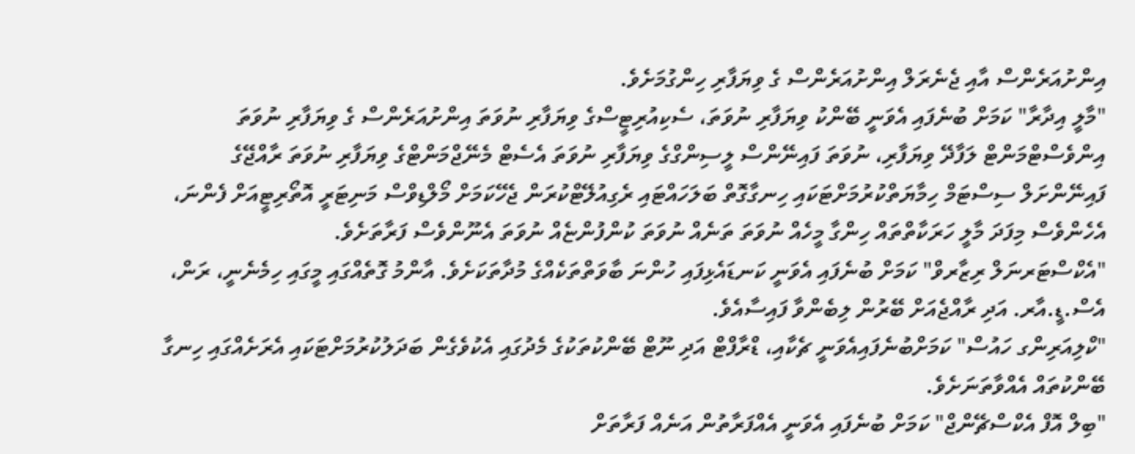އިންށުއަރެންސް އާއި ޖެނެރަލް އިންށުއަރެންސް ގެ ވިޔަފާރި ހިންގުމަށެވެ.
"މާލީ އިދާރާ" ކަމަށް ބުނެފައި އެވަނީ ބޭންކު ވިޔަފާރި ނުވަތަ، ސެކިއުރިޓީސްގެ ވިޔަފާރި ނުވަތަ އިންށުއަރެންސް ގެ ވިޔަފާރި ނުވަތަ އިންވެސްޓްމަންޓް ލަފާދޭ ވިޔަފާރި، ނުވަތަ ފައިނޭންސް ލީސިންގްގެ ވިޔަފާރި ނުވަތަ އެސެޓް މެނޭޖްމަންޓްގެ ވިޔަފާރި ނުވަތަ ރާއްޖޭގެ ފައިނޭންށަލް ސިސްޓަމް ހިމާޔަތްކުރުމަށްޓަކައި ހިނގާގޮތް ބަލަހައްޓައި ރެގިއުލޭޓްކުރަން ޖެހޭކަމަށް މޯލްޑިވްސް މަނިޓަރީ އޮތޯރިޓީއަށް ފެންނަ، އެހެންވެސް މިފަދަ މާލީ ހަރަކާތްތައް ހިންގާ މީހެއް ނުވަތަ ތަނެއް ނުވަތަ ކުންފުންޏެއް ނުވަތަ އެނޫންވެސް ފަރާތަށެވެ.
"އެކްސްޓަރނަލް ރިޒާރވް" ކަމަށް ބުނެފައި އެވަނީ ކަނޑައެޅިފައި ހުންނަ ބާވަތްތަކެއްގެ މުދާތަކަށެވެ. އާންމު ގޮތެއްގައި މީގައި ހިމެނެނީ، ރަން، އެސް.ޑީ.އާރ. އަދި ރާއްޖެއަށް ބޭރުން ލިބެންވާ ފައިސާއެވެ.
"ކްލިއަރިންގ ހައުސް" ކަމަށްބުނެފައިއެވަނީ ޗެކާއި، ޑްރާފްޓް އަދި ނޫޓް ބޭންކުތަކުގެ މެދުގައި އެކުވެގެން ބަދަލުކުރުމަށްޓަކައި އެރަށެއްގައި ހިނގާ ބޭންކުތައް އެއްވާތަނަށެވެ.
"ބިލް އޮފް އެކްސްޗޭންޖް" ކަމަށް ބުނެފައި އެވަނީ އެއްފަރާތުން އަނެއް ފަރާތަށް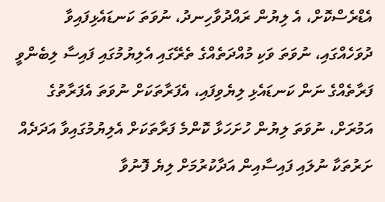އެޑްރެސްކޮށް، އެ ލިޔުން ރައްދުވާހިނދު، ނުވަތަ ކަނޑައެޅިފައިވާ ދުވަހެއްގައި، ނުވަތަ ވަކި މުއްދަތެއްގެ ތެރޭގައި އެލިޔުމުގައި ފައިސާ ލިބެންވީ ފަރާތެއްގެ ނަން ކަނޑައެޅި ލިޔެވިފައި، އެފަރާތަކަށް ނުވަތަ އެފަރާތުގެ އަމުރަށް، ނުވަތަ ލިޔުން ހުށަހަޅާ ކޮންމެ ފަރާތަކަށް އެލިޔުމުގައިވާ އަދަދެއް ށަރުތަކާ ނުލައި ފައިސާއިން އަދާކުރުމަށް ލިޔެ ފޮނުވާ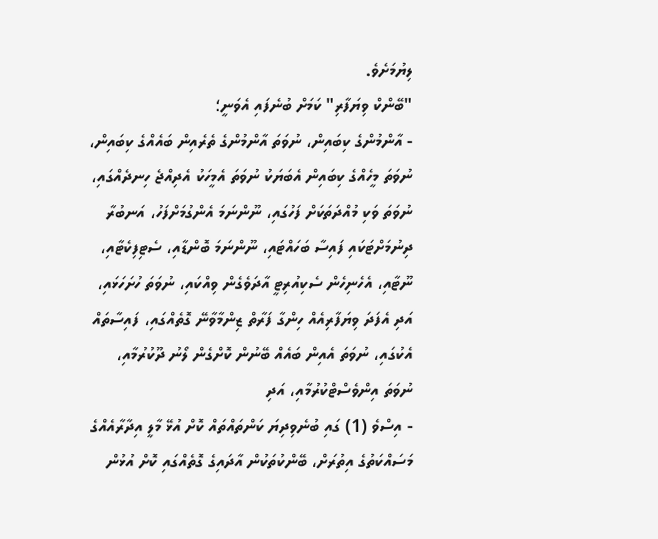ލިޔުމަށެވެ.
"ބޭންކް ވިޔަފާރި" ކަމަށް ބުނެފައި އެވަނީ؛
- އާންމުންގެ ކިބައިން، ނުވަތަ އާންމުންގެ ތެރެއިން ބައެއްގެ ކިބައިން، ނުވަތަ މީހެއްގެ ކިބައިން އެބަޔަކު ނުވަތަ އެމީހަކު އެދިއްޖެ ހިނދެއްގައި، ނުވަތަ ވަކި މުއްދަތަކަށް ފަހުގައި، ނޫންނަމަ އެންގުމަށްފަހު، އަނބުރާ ދިނުމަށްޓަކައި ފައިސާ ބަހައްޓައި، ނޫންނަމަ ބޮންޑާއި، ސެޓިފިކެޓާއި، ނޫޓާއި، އެހެނިހެން ސެކިއުރިޓީ އާދަވެގެން ވިއްކައި، ނުވަތަ ހުށަހަޅައި، އަދި އެފަދަ ވިޔަފާރިއެއް ހިންގާ ފަރާތް ޒިންމާވާނޭ ގޮތެއްގައި، ފައިސާތައް އެކުގައި، ނުވަތަ އެއިން ބައެއް ބޭނުން ކޮށްގެން ލޯނު ދޫކުރުމާއި، ނުވަތަ އިންވެސްޓްކުރުމާއި، އަދި
- އިސްވެ (1) ގައި ބުނެވިދިޔަ ކަންތައްތައް ކޮށް އުޅޭ މާލީ އިދާރާއެއްގެ މަސައްކަތުގެ އިތުރަށް، ބޭންކުތަކުން އާދައިގެ ގޮތެއްގައި ކޮށް އުޅުން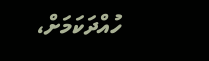ހުއްދަކަމަށް،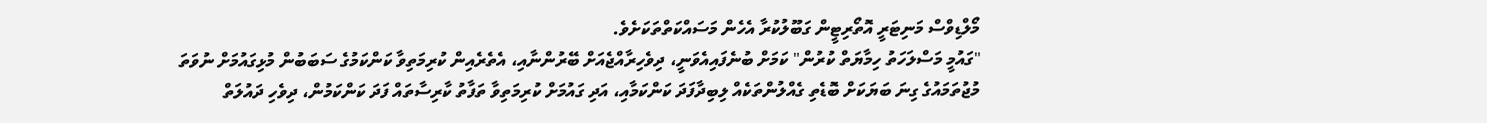މޯލްޑިވްސް މަނިޓަރީ އޮތޯރިޓީން ގަބޫލުކުރާ އެހެން މަސައްކަތްތަކަށެވެ.
"ގައުމީ މަސްލަހަތު ހިމާޔަތް ކުރުން" ކަމަށް ބުނެފައިއެވަނީ، ދިވެހިރާއްޖެއަށް ބޭރުންނާއި، އެތެރެއިން ކުރިމަތިވާ ކަންކަމުގެ ސަބަބުން މުޅިގައުމަށް ނުވަތަ މުޖުތަމައުގެ ގިނަ ބަޔަކަށް ބޮޑެތި ގެއްލުންތަކެއް ލިބިދާފަދަ ކަންކަމާއި، އަދި ގައުމަށް ކުރިމަތިވާ ތަފާތު ކާރިސާތައް ފަދަ ކަންކަމުން، ދިވެހި ދައުލަތް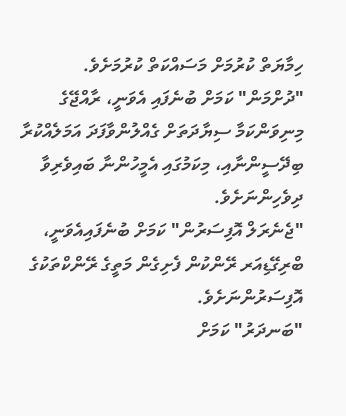ހިމާޔަތް ކުރުމަށް މަސައްކަތް ކުރުމަށެވެ.
"ދުށްމަން" ކަމަށް ބުނެފައި އެވަނީ، ރާއްޖޭގެ މިނިވަންކަމާ ސިޔާދަތަށް ގެއްލުންވާފަދަ އަމަލެއްކުރާ ބިދޭސީންނާއި، މިކަމުގައި އެމީހުންނާ ބައިވެރިވާ ދިވެހިންނަށެވެ.
"ޖެނެރަލް އޮފިސަރުން" ކަމަށް ބުނެފައިއެވަނީ، ބްރިގޭޑިއަރ ރޭންކުން ފެށިގެން މަތީގެ ރޭންކްތަކުގެ އޮފިސަރުންނަށެވެ.
"ބަނދަރު" ކަމަށް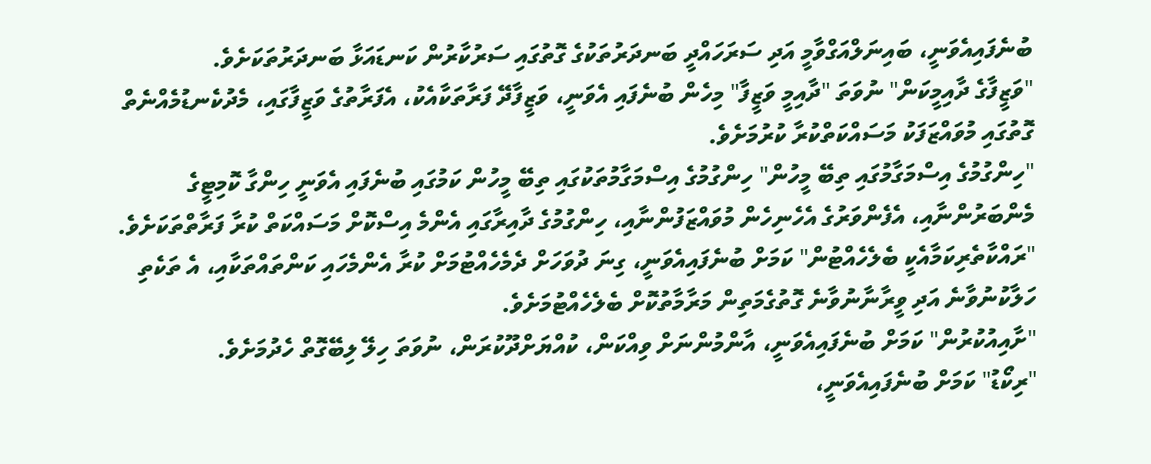ބުނެފައިއެވަނީ، ބައިނަލްއަގްވާމީ އަދި ސަރަހައްދީ ބަނދަރުތަކުގެ ގޮތުގައި ސަރުކާރުން ކަނޑައަޅާ ބަނދަރުތަކަށެވެ.
"ވަޒީފާގެ ދާއިމީކަން" ނުވަތަ "ދާއިމީ ވަޒީފާ" މިހެން ބުނެފައި އެވަނީ، ވަޒީފާދޭ ފަރާތަކާއެކު، އެފަރާތުގެ ވަޒީފާގައި، މެދުކެނޑުމެއްނެތް ގޮތުގައި މުވައްޒަފަކު މަސައްކަތްކުރާ ކުރުމަށެވެ.
"ހިންގުމުގެ އިސްމަގާމުގައި ތިބޭ މީހުން" ހިންގުމުގެ އިސްމަގާމުތަކުގައި ތިބޭ މީހުން ކަމުގައި ބުނެފައި އެވަނީ ހިންގާ ކޮމިޓީގެ މެންބަރުންނާއި، އެފެންވަރުގެ އެހެނިހެން މުވައްޒަފުންނާއި، ހިންގުމުގެ ދާއިރާގައި އެންމެ އިސްކޮށް މަސައްކަތް ކުރާ ފަރާތްތަކަށެވެ.
"ރައްކާތެރިކަމާއެކީ ބެލެހެއްޓުން" ކަމަށް ބުނެފައިއެވަނީ، ގިނަ ދުވަހަށް ދެމެހެއްޓުމަށް ކުރާ އެންމެހައި ކަންތައްތަކާއި، އެ ތަކެތި ހަލާކުނުވާނެ އަދި ވީރާނާނުވާނެ ގޮތުގެމަތިން މަރާމާތުކޮށް ބެލެހެއްޓުމަށެވެ.
"ށާއިއުކުރުން" ކަމަށް ބުނެފައިއެވަނީ، އާންމުންނަށް ވިއްކަން، ކުއްޔަށްދޫކުރަން، ނުވަތަ ހިލޭ ލިބޭގޮތް ހެދުމަށެވެ.
"ރިކޯޑު" ކަމަށް ބުނެފައިއެވަނީ،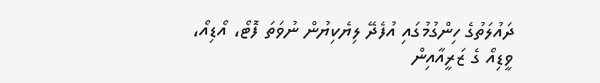ދައުލަތުގެ ހިންގުމުގައި އުފެދޭ ލިޔެކިޔުން ނުވަތަ ފޮޓޯ، އޯޑިއޯ، ވީޑިއޯ ގެ ޒަރީއާއިން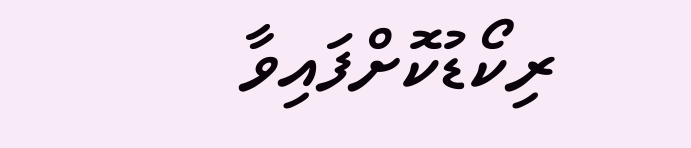ރިކޯޑުކޮށްފައިވާ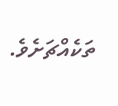ތަކެއްޗަށެވެ.